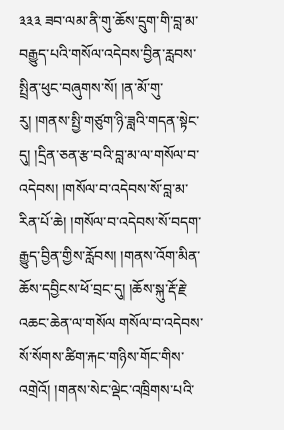༣༣༣ ཟབ་ལམ་ནི་གུ་ཆོས་དྲུག་གི་བླ་མ་བརྒྱུད་པའི་གསོལ་འདེབས་བྱིན་རླབས་སྤྲིན་ཕུང་བཞུགས་སོ། །ན་མོ་གུ་རུ། །གནས་སྤྱི་གཙུག་ཉི་ཟླའི་གདན་སྟེང་དུ། །དྲིན་ཅན་རྩ་བའི་བླ་མ་ལ་གསོལ་བ་འདེབས། །གསོལ་བ་འདེབས་སོ་བླ་མ་རིན་པོ་ཆེ། །གསོལ་བ་འདེབས་སོ་བདག་རྒྱུད་བྱིན་གྱིས་རློབས། །གནས་འོག་མིན་ཆོས་དབྱིངས་ཕོ་བྲང་དུ། །ཆོས་སྐུ་རྡོ་རྗེ་འཆང་ཆེན་ལ་གསོལ གསོལ་བ་འདེབས་སོ་སོགས་ཚིག་རྐང་གཉིས་གོང་གིས་འགྲེའོ། །གནས་སེང་ལྡེང་འཁྲིགས་པའི་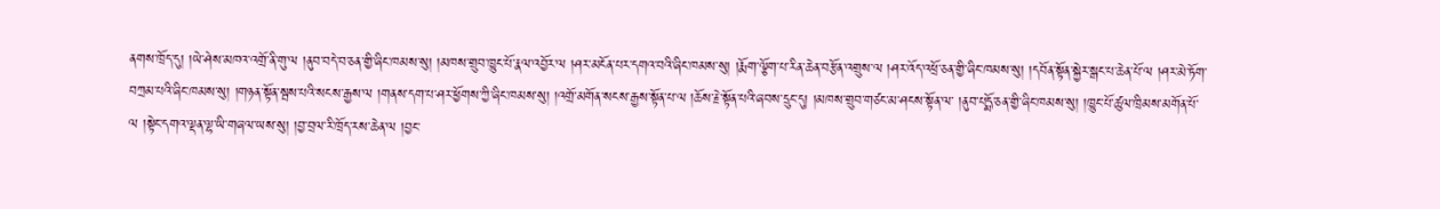ནགས་ཁྲོད་དུ། །ཡེ་ཤེས་མཁའ་འགྲོ་ནི་གུ་ལ །ནུབ་བདེ་བ་ཅན་གྱི་ཞིང་ཁམས་སུ། །མཁས་གྲུབ་ཁྱུང་པོ་རྣལ་འབྱོར་ལ །ཤར་མངོན་པར་དགའ་བའི་ཞིང་ཁམས་སུ། །རྨོག་ལྕོག་པ་རིན་ཆེན་བརྩོན་འགྲུས་ལ །ཤར་འོད་འཕྲོ་ཅན་གྱི་ཞིང་ཁམས་སུ། །དབོན་སྟོན་སྐྱེར་སྒང་པ་ཆེན་པོ་ལ །ཤར་མེ་ཏོག་བཀྲམ་པའི་ཞིང་ཁམས་སུ། །གཉན་སྟོན་སྦས་པའི་སངས་རྒྱས་ལ །གནས་དག་པ་ཤར་ཕྱོགས་ཀྱི་ཞིང་ཁམས་སུ། །འགྲོ་མགོན་སངས་རྒྱས་སྟོན་པ་ལ །ཆོས་རྗེ་སྟོན་པའི་ཞབས་དྲུང་དུ། །མཁས་གྲུབ་གཙང་མ་ཤངས་སྟོན་ལ་ །ནུབ་པདྨོ་ཅན་གྱི་ཞིང་ཁམས་སུ། །ཁྱུང་པོ་ཚུལ་ཁྲིམས་མགོན་པོ་ལ །སྟེང་དགའ་ལྡན་ལྷ་ཡི་གཞལ་ཡས་སུ། །བྱ་བྲལ་རི་ཁྲོད་རས་ཆེན་ལ །བྱང་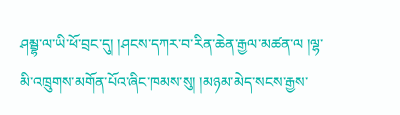ཤམྦྷ་ལ་ཡི་ཕོ་བྲང་དུ། །ཤངས་དཀར་བ་རིན་ཆེན་རྒྱལ་མཚན་ལ །ལྷ་མི་འཁྲུགས་མགོན་པོའ་ཞིང་ཁམས་སུ། །མཉམ་མེད་སངས་རྒྱས་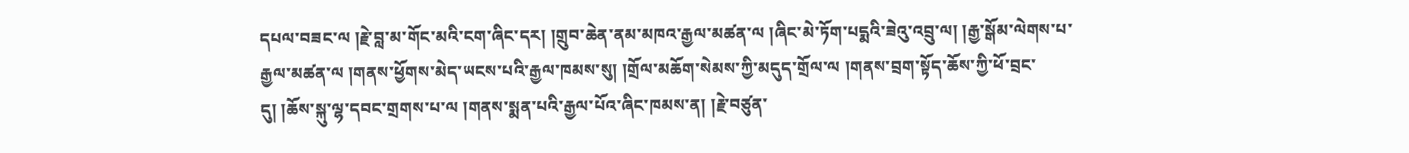དཔལ་བཟང་ལ །རྗེ་བླ་མ་གོང་མའི་ངག་ཞིང་དར། །གྲུབ་ཆེན་ནམ་མཁའ་རྒྱལ་མཚན་ལ །ཞིང་མེ་ཏོག་པདྨའི་ཟེའུ་འབྲུ་ལ། །རྒྱ་སྒོམ་ལེགས་པ་རྒྱལ་མཚན་ལ །གནས་ཕྱོགས་མེད་ཡངས་པའི་རྒྱལ་ཁམས་སུ། །གྲོལ་མཆོག་སེམས་ཀྱི་མདུད་གྲོལ་ལ །གནས་བྲག་སྟོད་ཆོས་ཀྱི་ཕོ་བྲང་དུ། །ཆོས་སྐུ་ལྷ་དབང་གྲགས་པ་ལ །གནས་སྨན་པའི་རྒྱལ་པོའ་ཞིང་ཁམས་ན། །རྗེ་བཙུན་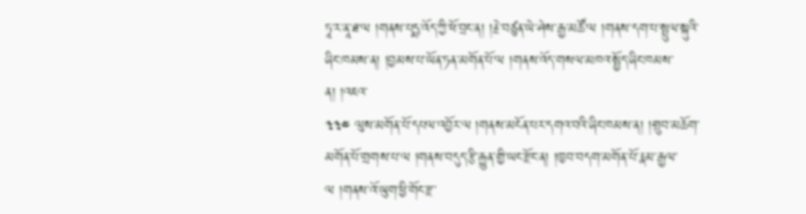ཏཱ་ར་ནཱ་ཐ་ལ །གནས་པདྨ་འོད་ཀྱི་ཕོ་བྲང་ན། །རྗེ་བཙུན་ཡེ་ཤེས་རྒྱ་མཚོ་ལ །གནས་དག་པ་སྤྲུལ་སྐུའི་ཞིང་ཁམས་ན། །བྱམས་པ་ཡོན་ཏན་མགོན་པོ་ལ །གནས་འོད་གསལ་མཁའ་སྤྱོད་ཞིང་ཁམས་ན། །འཇའ་
༣༣༤ ལུས་མགོན་པོ་དཔལ་འབྱོར་ལ །གནས་མངོན་པར་དགའ་བའི་ཞིང་ཁམས་ན། །གྲུབ་མཆོག་མགོན་པོ་གྲགས་པ་ལ །གནས་བདུད་རྩི་རྒྱུན་གྱི་ཡང་རྫོང་ན། །ཁྱབ་བདག་མགོན་པོ་རྣམ་རྒྱལ་ལ །གནས་འོ་ཡུག་ཕྱི་གོང་རྫ་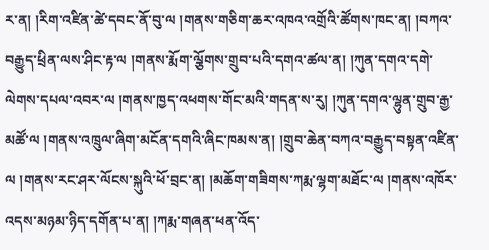ར་ན། །རིག་འཛིན་ཚེ་དབང་ནོ་བུ་ལ །གནས་གཅིག་ཆར་འཁའ་འགྲོའི་ཚོགས་ཁང་ན། །བཀའ་བརྒྱུད་ཕྲིན་ལས་ཤིང་རྟ་ལ །གནས་རྨོག་ལྕོགས་གྲུབ་པའི་དགའ་ཚལ་ན། །ཀུན་དགའ་དགེ་ལེགས་དཔལ་འབར་ལ །གནས་ཁྱད་འཕགས་གོང་མའི་གདན་ས་རུ། །ཀུན་དགའ་ལྷུན་གྲུབ་རྒྱ་མཚོ་ལ །གནས་འཁྲུལ་ཞིག་མངོན་དགའི་ཞིང་ཁམས་ན། །གྲུབ་ཆེན་བཀའ་བརྒྱུད་བསྟན་འཛིན་ལ །གནས་རང་ཤར་ལོངས་སྐུའི་ཕོ་བྲང་ན། །མཆོག་གཟིགས་ཀརྨ་ལྷག་མཐོང་ལ །གནས་འཁོར་འདས་མཉམ་ཉིད་དགོན་པ་ན། །ཀརྨ་གཞན་ཕན་འོད་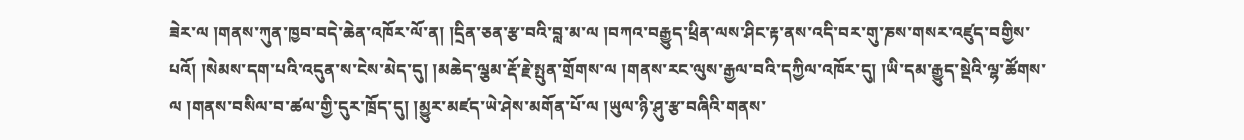ཟེར་ལ །གནས་ཀུན་ཁྱབ་བདེ་ཆེན་འཁོར་ལོ་ན། །དྲིན་ཅན་རྩ་བའི་བླ་མ་ལ །བཀའ་བརྒྱུད་ཕྲིན་ལས་ཤིང་རྟ་ནས་འདི་བར་གུ་ཎས་གསར་འཛུད་བགྱིས་པའོ། །སེམས་དག་པའི་འདུན་ས་ངེས་མེད་དུ། །མཆེད་ལྕམ་རྡོ་རྗེ་སྤུན་གྲོགས་ལ །གནས་རང་ལུས་རྒྱལ་བའི་དཀྱིལ་འཁོར་དུ། །ཡི་དམ་རྒྱུད་སྡེའི་ལྷ་ཚོགས་ལ །གནས་བསིལ་བ་ཚལ་གྱི་དུར་ཁྲོད་དུ། །མྱུར་མཛད་ཡེ་ཤེས་མགོན་པོ་ལ །ཡུལ་ཉི་ཤུ་རྩ་བཞིའི་གནས་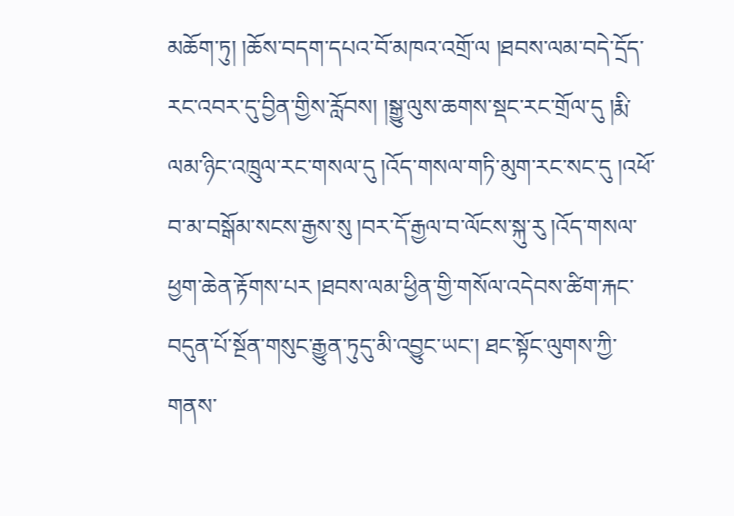མཆོག་ཏུ། །ཆོས་བདག་དཔའ་བོ་མཁའ་འགྲོ་ལ །ཐབས་ལམ་བདེ་དྲོད་རང་འབར་དུ་བྱིན་གྱིས་རློབས། །སྒྱུ་ལུས་ཆགས་སྡང་རང་གྲོལ་དུ །རྨི་ལམ་ཉིང་འཁྲུལ་རང་གསལ་དུ །འོད་གསལ་གཏི་མུག་རང་སང་དུ །འཕོ་བ་མ་བསྒོམ་སངས་རྒྱས་སུ །བར་དོ་རྒྱལ་བ་ལོངས་སྐུ་རུ །འོད་གསལ་ཕྱག་ཆེན་རྟོགས་པར །ཐབས་ལམ་ཕྱིན་གྱི་གསོལ་འདེབས་ཚིག་རྐང་བདུན་པོ་སྔོན་གསུང་རྒྱུན་ཏུདུ་མི་འབྱུང་ཡང་། ཐང་སྟོང་ལུགས་ཀྱི་གནས་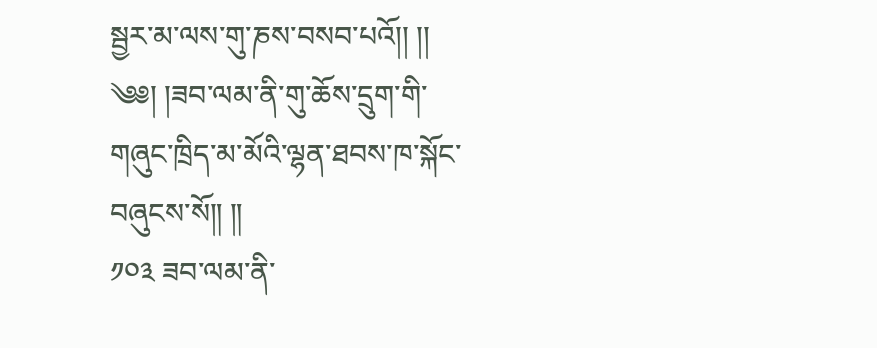སྦྱར་མ་ལས་གུ་ཎས་བསབ་པའོ།། །།
༄༅། །ཟབ་ལམ་ནི་གུ་ཆོས་དྲུག་གི་གཞུང་ཁྲིད་མ་མོའི་ལྷན་ཐབས་ཁ་སྐོང་བཞུངས་སོ༎ ༎
༡༠༣ ཟབ་ལམ་ནི་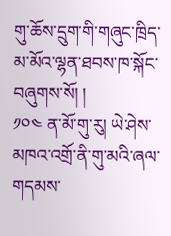གུ་ཆོས་དྲུག་གི་གཞུང་ཁྲིད་མ་མོའ་ལྷན་ཐབས་ཁ་སྐོང་བཞུགས་སོ། །
༡༠༤ ན་མོ་གུ་རུ། ཡེ་ཤེས་མཁའ་འགྲོ་ནི་གུ་མའི་ཞལ་གདམས་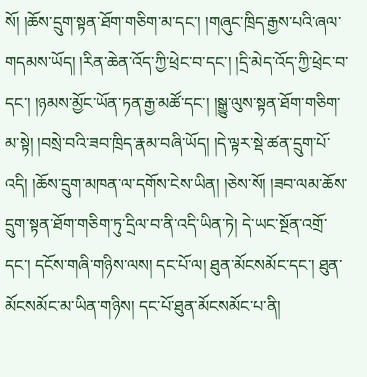སོ། །ཆོས་དྲུག་སྟན་ཐོག་གཅིག་མ་དང་། །གཞུང་ཁྲིད་རྒྱས་པའི་ཞལ་གདམས་ཡོད། །རིན་ཆེན་འོད་ཀྱི་ཕྲེང་བ་དང་། །དྲི་མེད་འོད་ཀྱི་ཕྲེང་བ་དང་། །ཉམས་མྱོང་ཡོན་ཏན་རྒྱ་མཚོ་དང་། །སྒྱུ་ལུས་སྟན་ཐོག་གཅིག་མ་སྟེ། །བསྲེ་བའི་ཟབ་ཁྲིད་རྣམ་བཞི་ཡོད། །དེ་ལྟར་སྡེ་ཚན་དྲུག་པོ་འདི། །ཆོས་དྲུག་མཁན་ལ་དགོས་ངེས་ཡིན། །ཅེས་སོ། །ཟབ་ལམ་ཆོས་དྲུག་སྟན་ཐོག་གཅིག་ཏུ་དྲིལ་བ་ནི་འདི་ཡིན་ཏེ། དེ་ཡང་སྔོན་འགྲོ་དང་། དངོས་གཞི་གཉིས་ལས། དང་པོ་ལ། ཐུན་མོངསམོང་དང་། ཐུན་མོངསམོང་མ་ཡིན་གཉིས། དང་པོ་ཐུན་མོངསམོང་པ་ནི།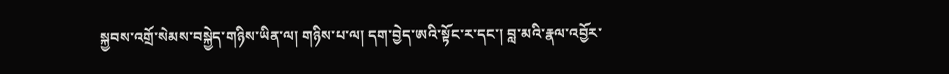སྐྱབས་འགྲོ་སེམས་བསྐྱེད་གཉིས་ཡིན་ལ། གཉིས་པ་ལ། དག་བྱེད་ཨའི་སྟོང་ར་དང་། བླ་མའི་རྣལ་འབྱོར་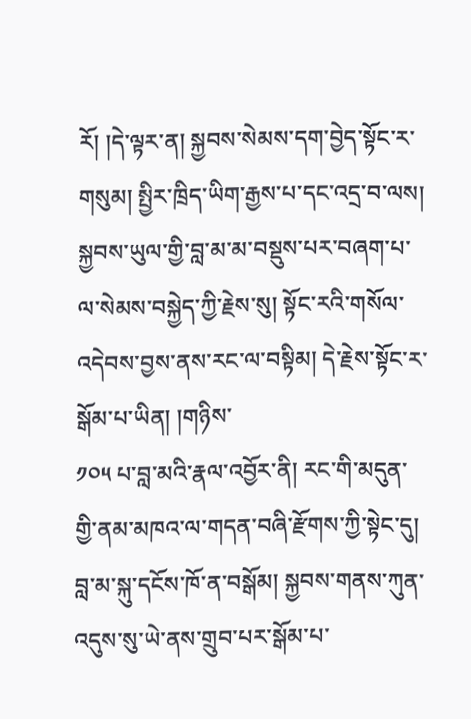རོ། །དེ་ལྟར་ན། སྐྱབས་སེམས་དག་བྱེད་སྟོང་ར་གསུམ། སྤྱིར་ཁྲིད་ཡིག་རྒྱས་པ་དང་འདྲ་བ་ལས། སྐྱབས་ཡུལ་གྱི་བླ་མ་མ་བསྡུས་པར་བཞག་པ་ལ་སེམས་བསྐྱེད་ཀྱི་རྗེས་སུ། སྟོང་རའི་གསོལ་འདེབས་བྱས་ནས་རང་ལ་བསྟིམ། དེ་རྗེས་སྟོང་ར་སྒོམ་པ་ཡིན། །གཉིས་
༡༠༥ པ་བླ་མའི་རྣལ་འབྱོར་ནི། རང་གི་མདུན་གྱི་ནམ་མཁའ་ལ་གདན་བཞི་རྫོགས་ཀྱི་སྟེང་དུ། བླ་མ་སྐུ་དངོས་ཁོ་ན་བསྒོམ། སྐྱབས་གནས་ཀུན་འདུས་སུ་ཡེ་ནས་གྲུབ་པར་སྒོམ་པ་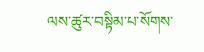ལས་ཚུར་བསྟིམ་པ་སོགས་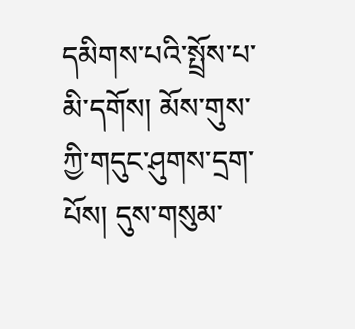དམིགས་པའི་སྤྲོས་པ་མི་དགོས། མོས་གུས་ཀྱི་གདུང་ཤུགས་དྲག་པོས། དུས་གསུམ་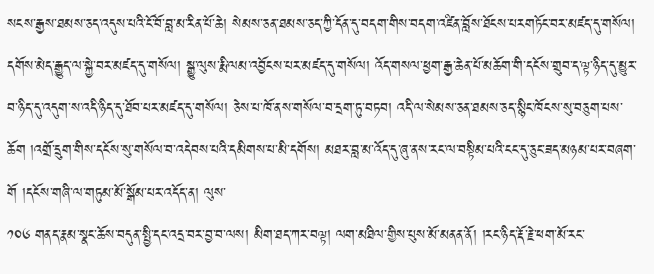སངས་རྒྱས་ཐམས་ཅད་འདུས་པའི་ངོ་བོ་བླ་མ་རིན་པོ་ཆེ། སེམས་ཅན་ཐམས་ཅད་ཀྱི་དོན་དུ་བདག་གིས་བདག་འཛིན་བློས་ཐོངས་པརགཏོང་བར་མཛད་དུ་གསོལ། དགོས་མེད་རྒྱུད་ལ་སྐྱེ་བར་མཛད་དུ་གསོལ། སྒྱུ་ལུས་རྨི་ལམ་འབྱོངས་པར་མཛད་དུ་གསོལ། འོད་གསལ་ཕྱག་རྒྱ་ཆེན་པོ་མཆོག་གི་དངོས་གྲུབ་ད་ལྟ་ཉིད་དུ་མྱུར་བ་ཉིད་དུ་འདུག་ས་འདི་ཉིད་དུ་ཐོབ་པར་མཛད་དུ་གསོལ། ཅེས་པ་ཁོ་ནས་གསོལ་བ་དྲག་ཏུ་བཏབ། འདི་ལ་སེམས་ཅན་ཐམས་ཅད་སྙིང་ཁོངས་སུ་བཅུག་པས་ཆོག །འགྲོ་དྲུག་གིས་དངོས་སུ་གསོལ་བ་འདེབས་པའི་དམིགས་པ་མི་དགོས། མཐར་བླ་མ་འོད་དུ་ཞུ་ནས་རང་ལ་བསྟིམ་པའི་ངང་དུ་ཅུང་ཟད་མཉམ་པར་བཞག་གོ །དངོས་གཞི་ལ་གཏུམ་མོ་སྒོམ་པར་འདོད་ན། ལུས་
༡༠༦ གནད་རྣམ་སྣང་ཆོས་བདུན་སྤྱི་དང་འདྲ་བར་བྱ་བ་ལས། མིག་ཐད་ཀར་བལྟ། ལག་མཐིལ་གྱིས་པུས་མོ་མནན་ནོ། །རང་ཉིད་རྡོ་རྗེ་ཕག་མོ་རང་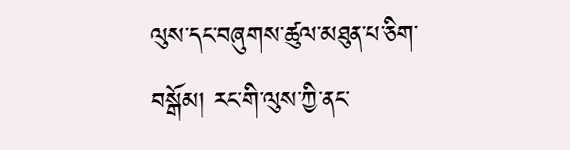ལུས་དང་བཞུགས་ཚུལ་མཐུན་པ་ཅིག་བསྒོམ། རང་གི་ལུས་ཀྱི་ནང་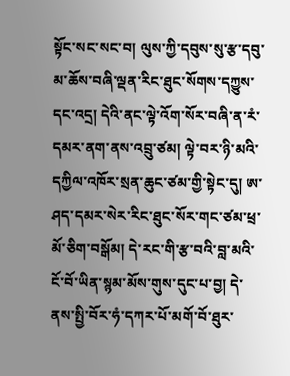སྟོང་སང་སང་བ། ལུས་ཀྱི་དབུས་སུ་རྩ་དབུ་མ་ཆོས་བཞི་ལྡན་རིང་ཐུང་སོགས་དཀྱུས་དང་འདྲ། དེའི་ནང་ལྟེ་འོག་སོར་བཞི་ན་རཾ་དམར་ནག་ནས་འབྲུ་ཙམ། ལྟེ་བར་ཉི་མའི་དཀྱིལ་འཁོར་སྲན་ཆུང་ཙམ་གྱི་སྟེང་དུ། ཨ་ཤད་དམར་སེར་རིང་ཐུང་སོར་གང་ཙམ་ཕྲ་མོ་ཅིག་བསྒོམ། དེ་རང་གི་རྩ་བའི་བླ་མའི་ངོ་བོ་ཡིན་སྙམ་མོས་གུས་དུང་པ་བྱ། དེ་ནས་སྤྱི་བོར་ཧཾ་དཀར་པོ་མགོ་བོ་ཐུར་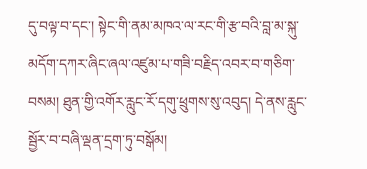དུ་བལྟ་བ་དང་། སྟེང་གི་ནམ་མཁའ་ལ་རང་གི་རྩ་བའི་བླ་མ་སྐུ་མདོག་དཀར་ཞིང་ཞལ་འཛུམ་པ་གཟི་བརྗིད་འབར་བ་གཅིག་བསམ། ཐུན་གྱི་འགོར་རླུང་རོ་དགུ་ཕྲུགས་སུ་འབུད། དེ་ནས་རླུང་སྦྱོར་བ་བཞི་ལྡན་དྲག་ཏུ་བསྒོམ།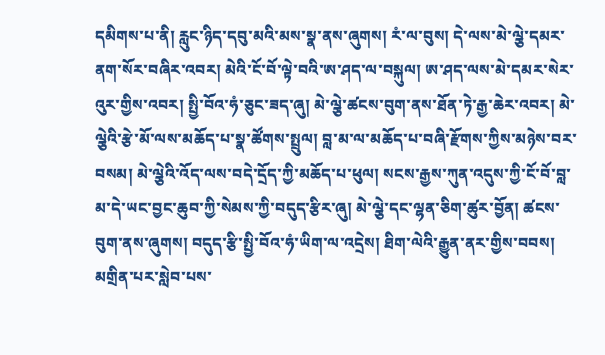དམིགས་པ་ནི། རླུང་ཉིད་དབུ་མའི་མས་སྣ་ནས་ཞུགས། རཾ་ལ་བུས། དེ་ལས་མེ་ལྕེ་དམར་ནག་སོར་བཞིར་འབར། མེའི་ངོ་བོ་ལྟེ་བའི་ཨ་ཤད་ལ་བསྐུལ། ཨ་ཤད་ལས་མེ་དམར་སེར་འུར་གྱིས་འབར། སྤྱི་བོའ་ཧཾ་ཅུང་ཟད་ཞུ། མེ་ལྕེ་ཚངས་བུག་ནས་ཐོན་ཏེ་རྒྱ་ཆེར་འབར། མེ་ལྕེའི་རྩེ་མོ་ལས་མཆོད་པ་སྣ་ཚོགས་སྤྲུལ། བླ་མ་ལ་མཆོད་པ་བཞི་རྫོགས་ཀྱིས་མཉེས་བར་བསམ། མེ་ལྕེའི་འོད་ལས་བདེ་དྲོད་ཀྱི་མཆོད་པ་ཕུལ། སངས་རྒྱས་ཀུན་འདུས་ཀྱི་ངོ་བོ་བླ་མ་དེ་ཡང་བྱང་ཆུབ་ཀྱི་སེམས་ཀྱི་བདུད་རྩིར་ཞུ། མེ་ལྕེ་དང་ལྷན་ཅིག་ཚུར་བྱོན། ཚངས་བུག་ནས་ཞུགས། བདུད་རྩི་སྤྱི་བོའ་ཧཾ་ཡིག་ལ་འདྲེས། ཐིག་ལེའི་རྒྱུན་ནར་གྱིས་བབས། མགྲིན་པར་སླེབ་པས་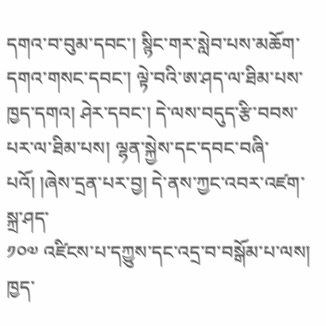དགའ་བ་བུམ་དབང་། སྙིང་གར་སླེབ་པས་མཆོག་དགའ་གསང་དབང་། ལྟེ་བའི་ཨ་ཤད་ལ་ཐིམ་པས་ཁྱད་དགའ། ཤེར་དབང་། དེ་ལས་བདུད་རྩི་བབས་པར་ལ་ཐིམ་པས། ལྷན་སྐྱེས་དང་དབང་བཞི་པའོ། །ཞེས་དྲན་པར་བྱ། དེ་ནས་ཀྱང་འབར་འཛག་སྐྲ་ཤད་
༡༠༧ འཛིངས་པ་དཀྱུས་དང་འདྲ་བ་བསྒོམ་པ་ལས། ཁྱད་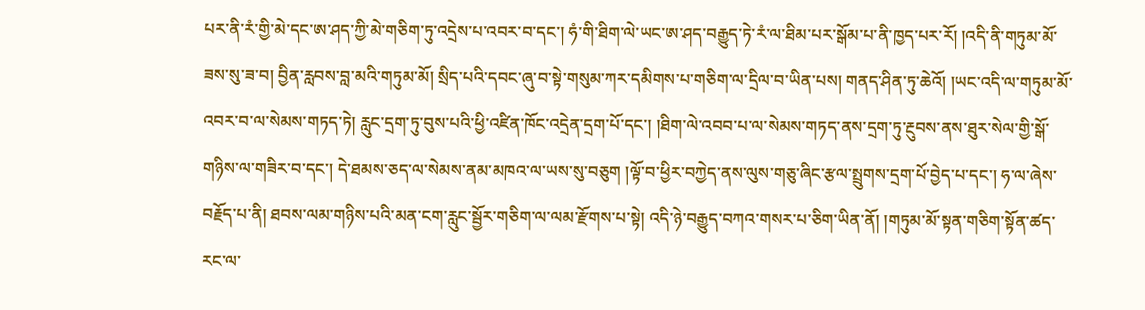པར་ནི་རཾ་གྱི་མེ་དང་ཨ་ཤད་ཀྱི་མེ་གཅིག་ཏུ་འདྲེས་པ་འབར་བ་དང་། ཧཾ་གི་ཐིག་ལེ་ཡང་ཨ་ཤད་བརྒྱུད་ཏེ་རཾ་ལ་ཐིམ་པར་སྒོམ་པ་ནི་ཁྱད་པར་རོ། །འདི་ནི་གཏུམ་མོ་ཟས་སུ་ཟ་བ། བྱིན་རླབས་བླ་མའི་གཏུམ་མོ། སྲིད་པའི་དབང་ཞུ་བ་སྟེ་གསུམ་ཀར་དམིགས་པ་གཅིག་ལ་དྲིལ་བ་ཡིན་པས། གནད་ཤིན་ཏུ་ཆེའོ། །ཡང་འདི་ལ་གཏུམ་མོ་འབར་བ་ལ་སེམས་གཏད་ཏེ། རླུང་དྲག་ཏུ་བུས་པའི་ཕྱི་འཛིན་ཁོང་འདྲེན་དྲག་པོ་དང་། །ཐིག་ལེ་འབབ་པ་ལ་སེམས་གཏད་ནས་དྲག་ཏུ་རྔུབས་ནས་ཐུར་སེལ་གྱི་སྒོ་གཉིས་ལ་གཟིར་བ་དང་། དེ་ཐམས་ཅད་ལ་སེམས་ནམ་མཁའ་ལ་ཡས་སུ་བཅུག །ལྟོ་བ་ཕྱིར་བཀྱེད་ནས་ལུས་གཅུ་ཞིང་རྩལ་སྤྲུགས་དྲག་པོ་བྱེད་པ་དང་། ཧ་ལ་ཞེས་བརྗོད་པ་ནི། ཐབས་ལམ་གཉིས་པའི་མན་ངག་རླུང་སྦྱོར་གཅིག་ལ་ལམ་རྫོགས་པ་སྟེ། འདི་ཉེ་བརྒྱུད་བཀའ་གསར་པ་ཅིག་ཡིན་ནོ། །གཏུམ་མོ་སྟན་གཅིག་སྟོན་ཚད་རང་ལ་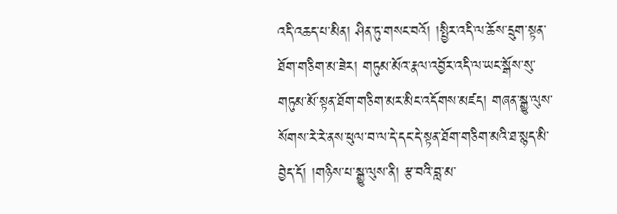འདི་འཆད་པ་མིན། ཤིན་ཏུ་གསང་བའོ། །སྤྱིར་འདི་ལ་ཆོས་དྲུག་སྟན་ཐོག་གཅིག་མ་ཟེར། གཏུམ་མོའ་རྣལ་འབྱོར་འདི་ལ་ཡང་སྒོས་སུ་གཏུམ་མོ་སྟན་ཐོག་གཅིག་མར་མིང་འདོགས་མཛད། གཞན་སྒྱུ་ལུས་སོགས་རེ་རེ་ནས་ཕུལ་བ་ལ་དེ་དང་དེ་སྟན་ཐོག་གཅིག་མའི་ཐ་སྙད་མི་བྱེད་དོ། །གཉིས་པ་སྒྱུ་ལུས་ནི། རྩ་བའི་བླ་མ་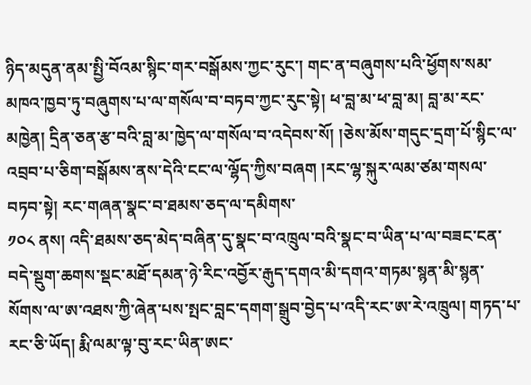ཉིད་མདུན་ནམ་སྤྱི་བོའམ་སྙིང་གར་བསྒོམས་ཀྱང་རུང་། གང་ན་བཞུགས་པའི་ཕྱོགས་སམ་མཁའ་ཁྱབ་ཏུ་བཞུགས་པ་ལ་གསོལ་བ་བཏབ་ཀྱང་རུང་སྟེ། ཕ་བླ་མ་ཕ་བླ་མ། བླ་མ་རང་མཁྱེན། དྲིན་ཅན་རྩ་བའི་བླ་མ་ཁྱེད་ལ་གསོལ་བ་འདེབས་སོ། །ཅེས་མོས་གདུང་དྲག་པོ་སྙིང་ལ་འབྲབ་པ་ཅིག་བསྒོམས་ནས་དེའི་ངང་ལ་ལྷོད་ཀྱིས་བཞག །རང་ལྷ་སྐུར་ལམ་ཙམ་གསལ་བཏབ་སྟེ། རང་གཞན་སྣང་བ་ཐམས་ཅད་ལ་དམིགས་
༡༠༨ ནས། འདི་ཐམས་ཅད་མེད་བཞིན་དུ་སྣང་བ་འཁྲུལ་བའི་སྣང་བ་ཡིན་པ་ལ་བཟང་ངན་བདེ་སྡུག་ཆགས་སྡང་མཐོ་དམན་ཉེ་རིང་འབྱོར་རྒུད་དགའ་མི་དགའ་གཏམ་སྙན་མི་སྙན་སོགས་ལ་ཨ་འཐས་ཀྱི་ཞེན་པས་སྤང་བླང་དགག་སྒྲུབ་བྱེད་པ་འདི་རང་ཨ་རེ་འཁྲུལ། གཏད་པ་རང་ཅི་ཡོད། རྨི་ལམ་ལྟ་བུ་རང་ཡིན་ཨང་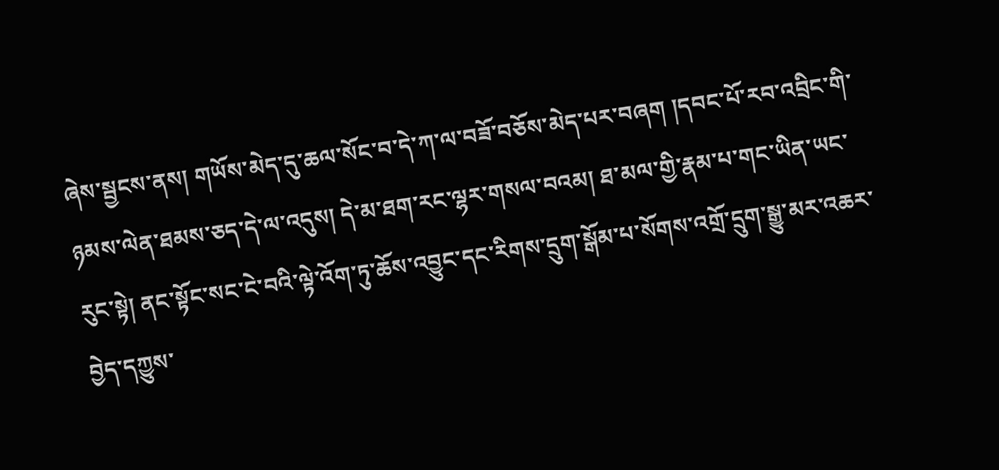ཞེས་སྦྱངས་ནས། གཡོས་མེད་དུ་ཆལ་སོང་བ་དེ་ཀ་ལ་བཟོ་བཅོས་མེད་པར་བཞག །དབང་པོ་རབ་འབྲིང་གི་ཉམས་ལེན་ཐམས་ཅད་དེ་ལ་འདུས། དེ་མ་ཐག་རང་ལྷར་གསལ་བའམ། ཐ་མལ་གྱི་རྣམ་པ་གང་ཡིན་ཡང་རུང་སྟེ། ནང་སྟོང་སང་ངེ་བའི་ལྟེ་འོག་ཏུ་ཆོས་འབྱུང་དང་རིགས་དྲུག་སྒོམ་པ་སོགས་འགྲོ་དྲུག་སྒྱུ་མར་འཆར་བྱེད་དཀྱུས་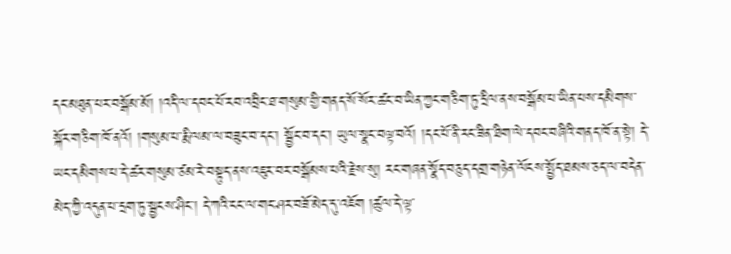དང་མཐུན་པར་བསྒོམ་མོ། །འདི་ལ་དབང་པོ་རབ་འབྲིང་ཐ་གསུམ་གྱི་གནད་སོ་སོར་ཚང་བ་ཡིན་ཀྱང་གཅིག་ཏུ་དྲིལ་ནས་བསྒོམ་པ་ཡིན་པས་དམིགས་སྐོར་གཅིག་ཁོ་ནའོ། །གསུམ་པ་རྨི་ལམ་ལ་བཟུང་བ་དང་། སྦྱོང་བ་དང་། ཡུལ་སྣང་བལྟ་བའོ། །དང་པོ་ནི་རང་ཟིན་ཐིག་ལེ་དབང་བཞིའི་གནད་ཁོ་ན་སྟེ། དེ་ཡང་དམིགས་པ་དེ་ཚར་གསུམ་ཙམ་རེ་བསྟུད་ནས་འཇུར་བར་བསྒོམས་པའི་རྗེས་སུ། རང་གཞན་སྣོད་བཅུད་དགྲ་གཉེན་ལོངས་སྤྱོད་ཐམས་ཅད་ལ་བདེན་མེད་ཀྱི་འདུན་པ་དྲག་ཏུ་སྦྱངས་ཤིང་། དེ་ཀའི་ངང་ལ་གང་ཤར་བཟོ་མེད་དུ་འཇོག །ཚུལ་དེ་ལྟ་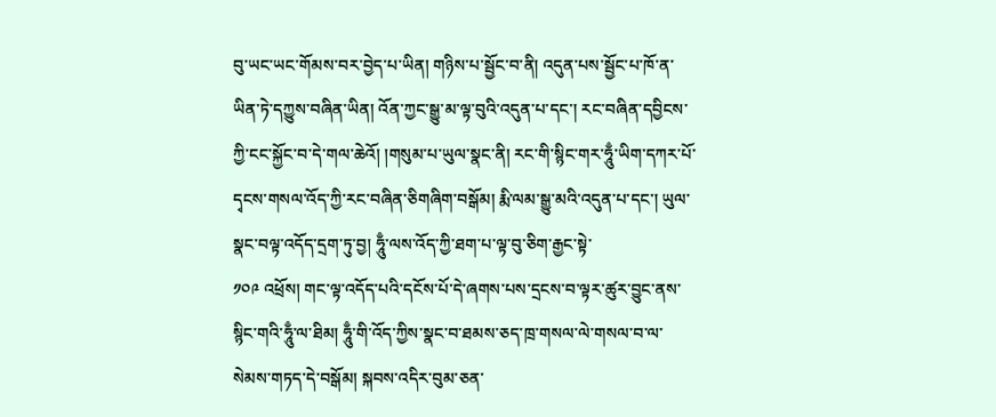བུ་ཡང་ཡང་གོམས་བར་བྱེད་པ་ཡིན། གཉིས་པ་སྦྱོང་བ་ནི། འདུན་པས་སྦྱོང་པ་ཁོ་ན་ཡིན་ཏེ་དཀྱུས་བཞིན་ཡིན། འོན་ཀྱང་སྒྱུ་མ་ལྟ་བུའི་འདུན་པ་དང་། རང་བཞིན་དབྱིངས་ཀྱི་ངང་སྐྱོང་བ་དེ་གལ་ཆེའོ། །གསུམ་པ་ཡུལ་སྣང་ནི། རང་གི་སྙིང་གར་ཧཱུྃ་ཡིག་དཀར་པོ་དྭངས་གསལ་འོད་ཀྱི་རང་བཞིན་ཅིགཞིག་བསྒོམ། རྨི་ལམ་སྒྱུ་མའི་འདུན་པ་དང་། ཡུལ་སྣང་བལྟ་འདོད་དྲག་ཏུ་བྱ། ཧཱུྃ་ལས་འོད་ཀྱི་ཐག་པ་ལྟ་བུ་ཅིག་རྒྱང་སྟེ་
༡༠༩ འཕྲོས། གང་ལྟ་འདོད་པའི་དངོས་པོ་དེ་ཞགས་པས་དྲངས་བ་ལྟར་ཚུར་བྱུང་ནས་སྙིང་གའི་ཧཱུྃ་ལ་ཐིམ། ཧཱུྃ་གི་འོད་ཀྱིས་སྣང་བ་ཐམས་ཅད་ཁྲ་གསལ་ལེ་གསལ་བ་ལ་སེམས་གཏད་དེ་བསྒོམ། སྐབས་འདིར་བུམ་ཅན་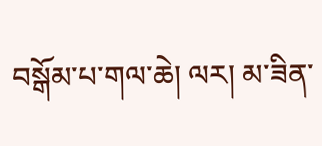བསྒོམ་པ་གལ་ཆེ། ལར། མ་ཟིན་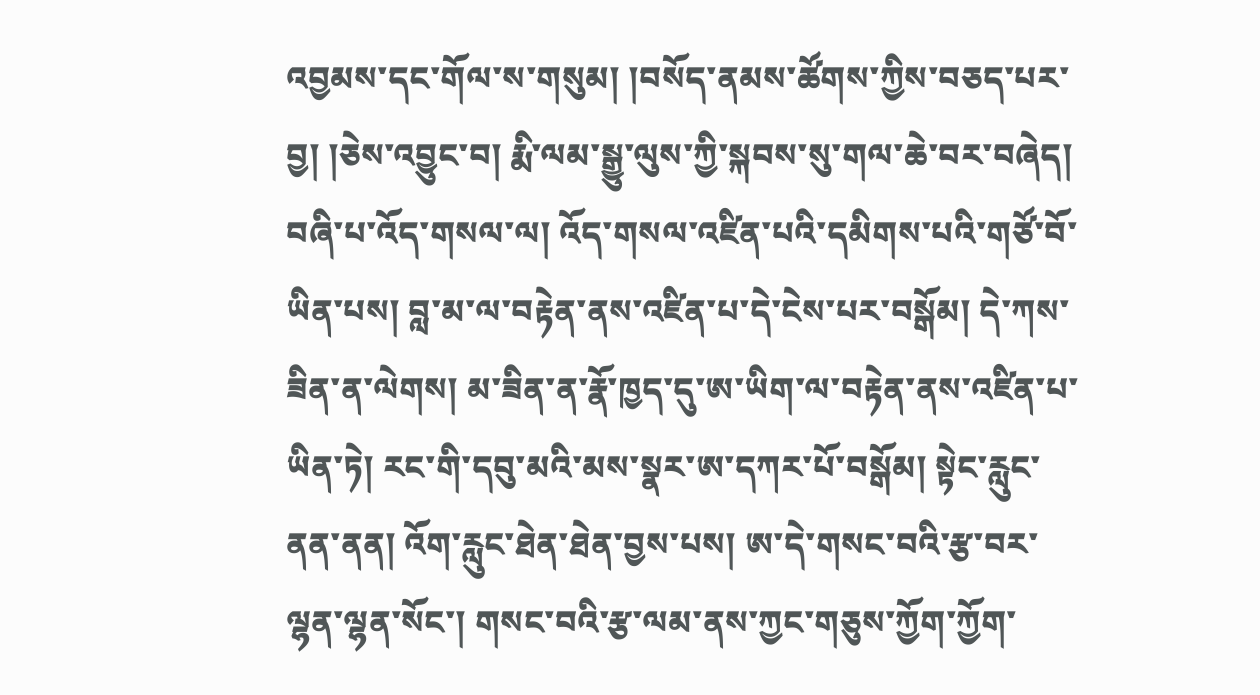འབྱམས་དང་གོལ་ས་གསུམ། །བསོད་ནམས་ཚོགས་ཀྱིས་བཅད་པར་བྱ། །ཅེས་འབྱུང་བ། རྨི་ལམ་སྒྱུ་ལུས་ཀྱི་སྐབས་སུ་གལ་ཆེ་བར་བཞེད། བཞི་པ་འོད་གསལ་ལ། འོད་གསལ་འཛིན་པའི་དམིགས་པའི་གཙོ་བོ་ཡིན་པས། བླ་མ་ལ་བརྟེན་ནས་འཛིན་པ་དེ་ངེས་པར་བསྒོམ། དེ་ཀས་ཟིན་ན་ལེགས། མ་ཟིན་ན་རྣོ་ཁྱད་དུ་ཨ་ཡིག་ལ་བརྟེན་ནས་འཛིན་པ་ཡིན་ཏེ། རང་གི་དབུ་མའི་མས་སྣར་ཨ་དཀར་པོ་བསྒོམ། སྟེང་རླུང་ནན་ནན། འོག་རླུང་ཐེན་ཐེན་བྱས་པས། ཨ་དེ་གསང་བའི་རྩ་བར་ལྷན་ལྷན་སོང་། གསང་བའི་རྩ་ལམ་ནས་ཀྱང་གཅུས་ཀྱོག་ཀྱོག་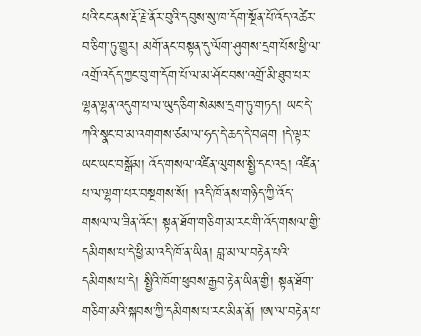པའི་ངང་ནས་རྡོ་རྗེ་ནོར་བུའི་དབུས་སུ་ཁ་དོག་སྔོན་པོ་འོད་འཚེར་བ་ཅིག་ཏུ་གྱུར། མགོ་ནང་བསྟན་དུ་ལོག་ཤུགས་དྲག་པོས་ཕྱི་ལ་འགྲོ་འདོད་ཀྱང་བུ་ག་དོག་པོ་ལ་མ་ཤོང་བས་འགྲོ་མི་ཐུབ་པར་ལྷན་ལྷན་འདུག་པ་ལ་ཡུད་ཅིག་སེམས་དྲག་ཏུ་གཏད། ཡང་དེ་ཀའི་སྣང་བ་མ་འགགས་ཙམ་ལ་ཧད་དེ་ཆད་དེ་བཞག །དེ་ལྟར་ཡང་ཡང་བསྒོམ། འོད་གསལ་འཛིན་ལུགས་སྤྱི་དང་འདྲ། འཛིན་པ་ལ་ལྷག་པར་བསྔགས་སོ། །འདི་ཁོ་ནས་གཉིད་ཀྱི་འོད་གསལ་ལ་ཟིན་འོང་། སྟན་ཐོག་གཅིག་མ་རང་གི་འོད་གསལ་གྱི་དམིགས་པ་དེ་ཕྱི་མ་འདི་ཁོ་ན་ཡིན། བླ་མ་ལ་བརྟེན་པའི་དམིགས་པ་དེ། སྤྱིའི་ཁོག་ཕུབས་རྒྱབ་རྟེན་ཡིན་གྱི། སྟན་ཐོག་གཅིག་མའི་སྐབས་ཀྱི་དམིགས་པ་རང་མིན་ནོ། །ཨ་ལ་བརྟེན་པ་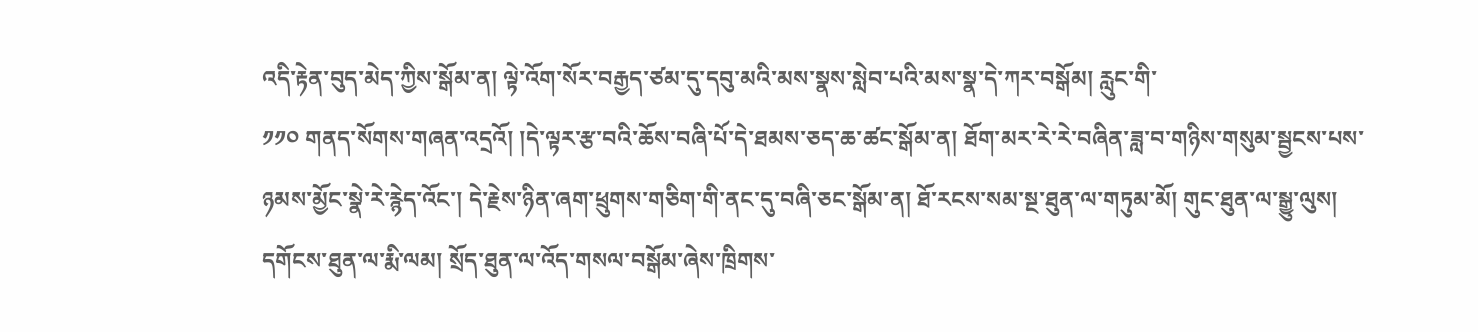འདི་རྟེན་བུད་མེད་ཀྱིས་སྒོམ་ན། ལྟེ་འོག་སོར་བརྒྱད་ཙམ་དུ་དབུ་མའི་མས་སྣས་སླེབ་པའི་མས་སྣ་དེ་ཀར་བསྒོམ། རླུང་གི་
༡༡༠ གནད་སོགས་གཞན་འདྲའོ། །དེ་ལྟར་རྩ་བའི་ཆོས་བཞི་པོ་དེ་ཐམས་ཅད་ཆ་ཚང་སྒོམ་ན། ཐོག་མར་རེ་རེ་བཞིན་ཟླ་བ་གཉིས་གསུམ་སྦྱངས་པས་ཉམས་མྱོང་སྣེ་རེ་རྙེད་འོང་། དེ་རྗེས་ཉིན་ཞག་ཕྲུགས་གཅིག་གི་ནང་དུ་བཞི་ཅང་སྒོམ་ན། ཐོ་རངས་སམ་སྔ་ཐུན་ལ་གཏུམ་མོ། གུང་ཐུན་ལ་སྒྱུ་ལུས། དགོངས་ཐུན་ལ་རྨི་ལམ། སྲོད་ཐུན་ལ་འོད་གསལ་བསྒོམ་ཞེས་ཁྲིགས་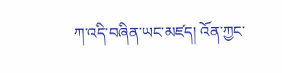ཀ་འདི་བཞིན་ཡང་མཛད། འོན་ཀྱང་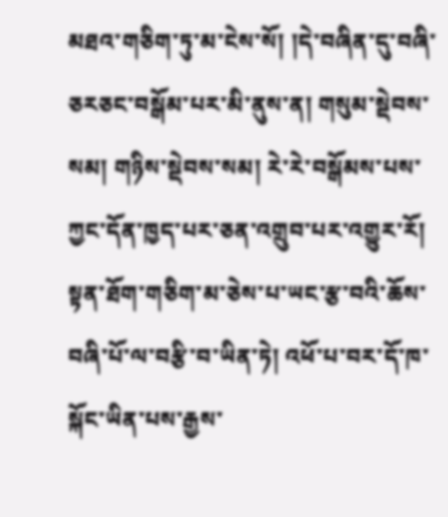མཐའ་གཅིག་ཏུ་མ་ངེས་སོ། །དེ་བཞིན་དུ་བཞི་ཅརཅང་བསྒོམ་པར་མི་ནུས་ན། གསུམ་སྡེབས་སམ། གཉིས་སྡེབས་སམ། རེ་རེ་བསྒོམས་པས་ཀྱང་དོན་ཁྱད་པར་ཅན་འགྲུབ་པར་འགྱུར་རོ། སྟན་ཐོག་གཅིག་མ་ཅེས་པ་ཡང་རྩ་བའི་ཆོས་བཞི་པོ་ལ་བརྩི་བ་ཡིན་ཏེ། འཕོ་པ་བར་དོ་ཁ་སྐོང་ཡིན་པས་རྒྱས་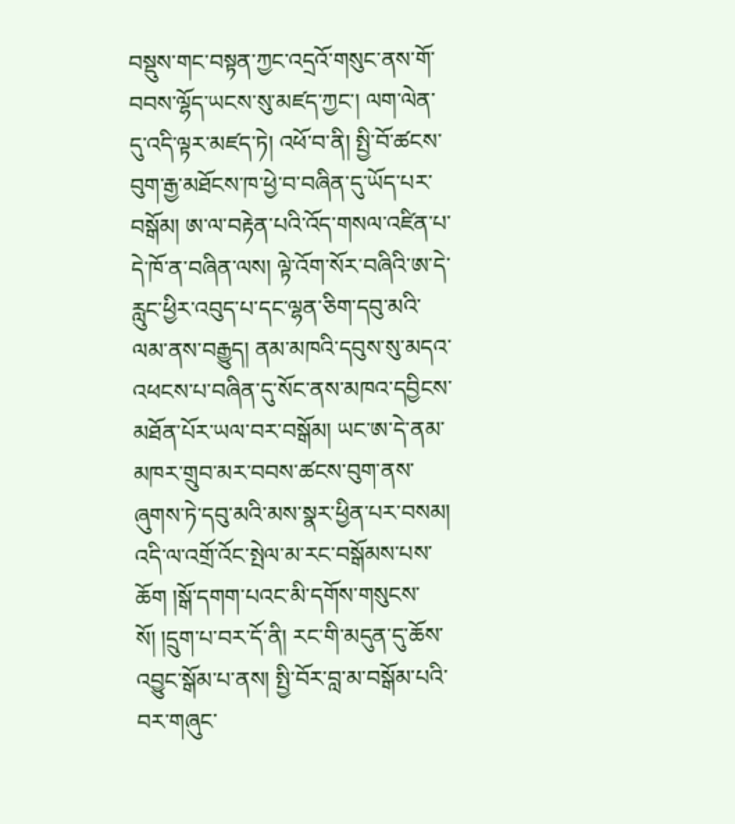བསྡུས་གང་བསྟན་ཀྱང་འདྲའོ་གསུང་ནས་གོ་བབས་ལྷོད་ཡངས་སུ་མཛད་ཀྱང་། ལག་ལེན་དུ་འདི་ལྟར་མཛད་ཏེ། འཕོ་བ་ནི། སྤྱི་བོ་ཚངས་བུག་རྒྱ་མཐོངས་ཁ་ཕྱེ་བ་བཞིན་དུ་ཡོད་པར་བསྒོམ། ཨ་ལ་བརྟེན་པའི་འོད་གསལ་འཛིན་པ་དེ་ཁོ་ན་བཞིན་ལས། ལྟེ་འོག་སོར་བཞིའི་ཨ་དེ་རླུང་ཕྱིར་འབུད་པ་དང་ལྷན་ཅིག་དབུ་མའི་ལམ་ནས་བརྒྱུད། ནམ་མཁའི་དབུས་སུ་མདའ་འཕངས་པ་བཞིན་དུ་སོང་ནས་མཁའ་དབྱིངས་མཐོན་པོར་ཡལ་བར་བསྒོམ། ཡང་ཨ་དེ་ནམ་མཁར་གྲུབ་མར་བབས་ཚངས་བུག་ནས་ཞུགས་ཏེ་དབུ་མའི་མས་སྣར་ཕྱིན་པར་བསམ། འདི་ལ་འགྲོ་འོང་སྤེལ་མ་རང་བསྒོམས་པས་ཆོག །སྒོ་དགག་པའང་མི་དགོས་གསུངས་སོ། །དྲུག་པ་བར་དོ་ནི། རང་གི་མདུན་དུ་ཆོས་འབྱུང་སྒོམ་པ་ནས། སྤྱི་བོར་བླ་མ་བསྒོམ་པའི་བར་གཞུང་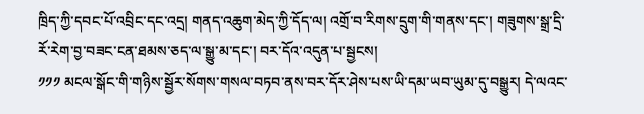ཁྲིད་ཀྱི་དབང་པོ་འབྲིང་དང་འདྲ། གནད་འཆུག་མེད་ཀྱི་དོད་ལ། འགྲོ་བ་རིགས་དྲུག་གི་གནས་དང་། གཟུགས་སྒྲ་དྲི་རོ་རེག་བྱ་བཟང་ངན་ཐམས་ཅད་ལ་སྒྱུ་མ་དང་། བར་དོའ་འདུན་པ་སྦྱངས།
༡༡༡ མངལ་སྒོང་གི་གཉིས་སྦྱོར་སོགས་གསལ་བཏབ་ནས་བར་དོར་ཤེས་པས་ཡི་དམ་ཡབ་ཡུམ་དུ་བསྒྱུར། དེ་ལའང་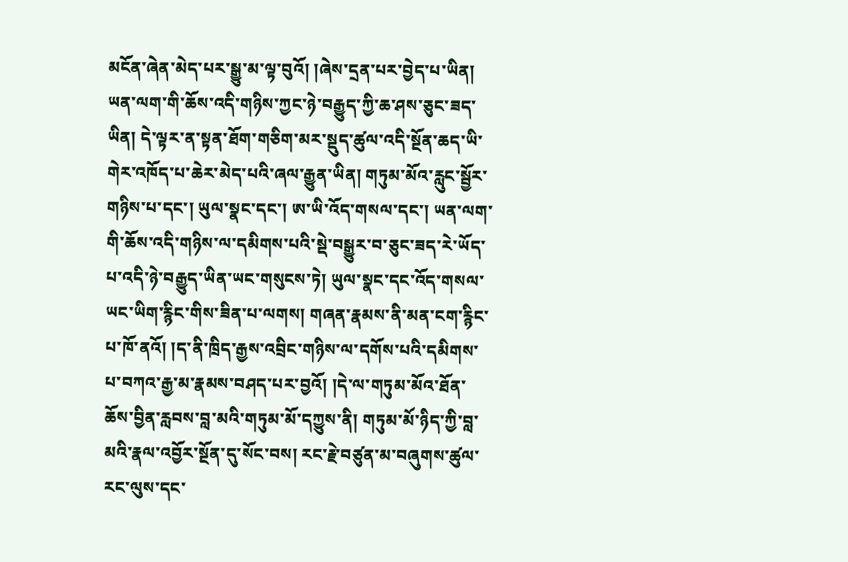མངོན་ཞེན་མེད་པར་སྒྱུ་མ་ལྟ་བུའོ། །ཞེས་དྲན་པར་བྱེད་པ་ཡིན། ཡན་ལག་གི་ཆོས་འདི་གཉིས་ཀྱང་ཉེ་བརྒྱུད་ཀྱི་ཆ་ཤས་ཅུང་ཟད་ཡིན། དེ་ལྟར་ན་སྟན་ཐོག་གཅིག་མར་སྡུད་ཚུལ་འདི་སྔོན་ཆད་ཡི་གེར་འཁོད་པ་ཆེར་མེད་པའི་ཞལ་རྒྱུན་ཡིན། གཏུམ་མོའ་རླུང་སྦྱོར་གཉིས་པ་དང་། ཡུལ་སྣང་དང་། ཨ་ཡི་འོད་གསལ་དང་། ཡན་ལག་གི་ཆོས་འདི་གཉིས་ལ་དམིགས་པའི་སྡེ་བསྒྱུར་བ་ཅུང་ཟད་རེ་ཡོད་པ་འདི་ཉེ་བརྒྱུད་ཡིན་ཡང་གསུངས་ཏེ། ཡུལ་སྣང་དང་འོད་གསལ་ཡང་ཡིག་རྙིང་གིས་ཟིན་པ་ལགས། གཞན་རྣམས་ནི་མན་ངག་རྙིང་པ་ཁོ་ནའོ། །ད་ནི་ཁྲིད་རྒྱས་འབྲིང་གཉིས་ལ་དགོས་པའི་དམིགས་པ་བཀའ་རྒྱ་མ་རྣམས་བཤད་པར་བྱའོ། །དེ་ལ་གཏུམ་མོའ་ཐོན་ཆོས་བྱིན་རླབས་བླ་མའི་གཏུམ་མོ་དཀྱུས་ནི། གཏུམ་མོ་ཉིད་ཀྱི་བླ་མའི་རྣལ་འབྱོར་སྔོན་དུ་སོང་བས། རང་རྗེ་བཙུན་མ་བཞུགས་ཚུལ་རང་ལུས་དང་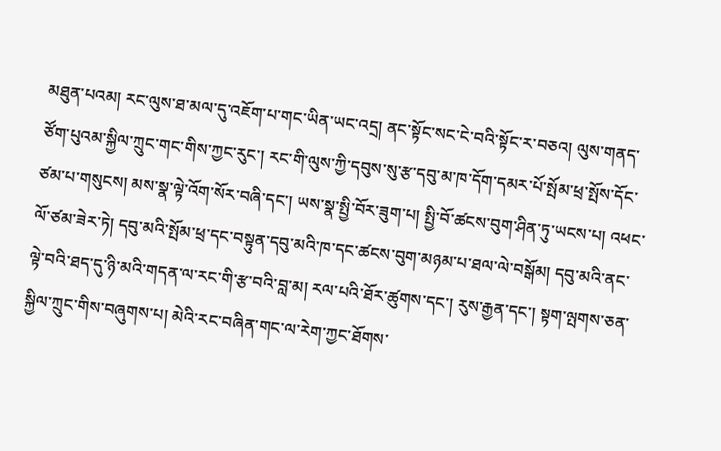མཐུན་པའམ། རང་ལུས་ཐ་མལ་དུ་འཇོག་པ་གང་ཡིན་ཡང་འདྲ། ནང་སྟོང་སང་ངེ་བའི་སྟོང་ར་བཅའ། ལུས་གནད་ཙོག་པུའམ་སྐྱིལ་ཀྲུང་གང་གིས་ཀྱང་རུང་། རང་གི་ལུས་ཀྱི་དབུས་སུ་རྩ་དབུ་མ་ཁ་དོག་དམར་པོ་སྤོམ་ཕྲ་སྤོས་དོང་ཙམ་པ་གསུངས། མས་སྣ་ལྟེ་འོག་སོར་བཞི་དང་། ཡས་སྣ་སྤྱི་བོར་ཟུག་པ། སྤྱི་བོ་ཚངས་བུག་ཤིན་ཏུ་ཡངས་པ། འཕང་ལོ་ཙམ་ཟེར་ཏེ། དབུ་མའི་སྤོམ་ཕྲ་དང་བསྟུན་དབུ་མའི་ཁ་དང་ཚངས་བུག་མཉམ་པ་ཐལ་ལེ་བསྒོམ། དབུ་མའི་ནང་ལྟེ་བའི་ཐད་དུ་ཉི་མའི་གདན་ལ་རང་གི་རྩ་བའི་བླ་མ། རལ་པའི་ཐོར་ཚུགས་དང་། རུས་རྒྱན་དང་། སྟག་ལྤགས་ཅན་སྐྱིལ་ཀྲུང་གིས་བཞུགས་པ། མེའི་རང་བཞིན་གང་ལ་རེག་ཀྱང་ཐོགས་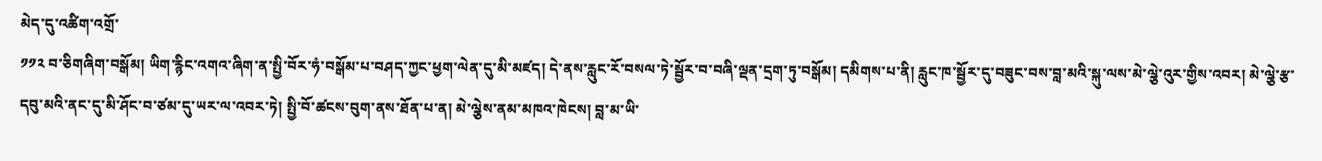མེད་དུ་འཚིག་འགྲོ་
༡༡༢ བ་ཅིགཞིག་བསྒོམ། ཡིག་རྙིང་འགའ་ཞིག་ན་སྤྱི་བོར་ཧཾ་བསྒོམ་པ་བཤད་ཀྱང་ཕྱག་ལེན་དུ་མི་མཛད། དེ་ནས་རླུང་རོ་བསལ་ཏེ་སྦྱོར་བ་བཞི་ལྡན་དྲག་ཏུ་བསྒོམ། དམིགས་པ་ནི། རླུང་ཁ་སྦྱོར་དུ་བཟུང་བས་བླ་མའི་སྐུ་ལས་མེ་ལྕེ་འུར་གྱིས་འབར། མེ་ལྕེ་རྩ་དབུ་མའི་ནང་དུ་མི་ཤོང་བ་ཙམ་དུ་ཡར་ལ་འབར་ཏེ། སྤྱི་བོ་ཚངས་བུག་ནས་ཐོན་པ་ན། མེ་ལྕེས་ནམ་མཁའ་ཁེངས། བླ་མ་ཡི་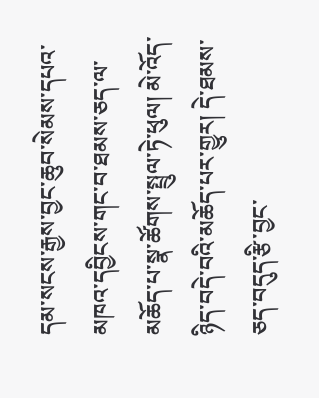དམ་སངས་རྒྱས་བྱང་ཆུབ་སེམས་དཔའ་མཁའ་དབྱིངས་གང་བ་ཐམས་ཅད་ལ་མཆོད་པ་སྣ་ཚོགས་སྤྲུལ་ཏེ་ཕུལ། མེ་འོད་ཉིད་བདེ་བའི་མཆོད་པར་གྱུར། དེ་ཐམས་ཅད་བདུད་རྩི་བྱང་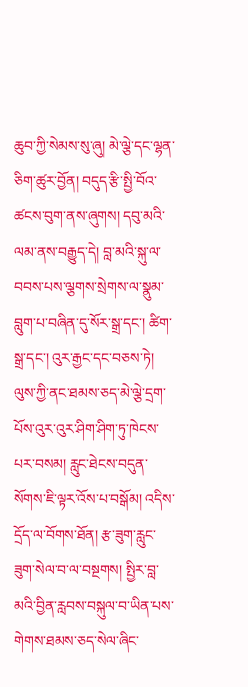ཆུབ་ཀྱི་སེམས་སུ་ཞུ། མེ་ལྕེ་དང་ལྷན་ཅིག་ཚུར་བྱོན། བདུད་རྩི་སྤྱི་བོའ་ཚངས་བུག་ནས་ཞུགས། དབུ་མའི་ལམ་ནས་བརྒྱུད་དེ། བླ་མའི་སྐུ་ལ་བབས་པས་ལྕགས་སྲེགས་ལ་སྣུམ་བླུག་པ་བཞིན་དུ་སོར་སྒྲ་དང་། ཚིག་སྒྲ་དང་། འུར་རྒྱང་དང་བཅས་ཏེ། ལུས་ཀྱི་ནང་ཐམས་ཅད་མེ་ལྕེ་དྲག་པོས་འུར་འུར་ཤིག་ཤིག་ཏུ་ཁེངས་པར་བསམ། རླུང་ཐེངས་བདུན་སོགས་ཇི་ལྟར་འོས་པ་བསྒོམ། འདིས་དྲོད་ལ་བོགས་ཐོན། རྩ་ཟུག་རླུང་ཟུག་སེལ་བ་ལ་བསྔགས། སྤྱིར་བླ་མའི་བྱིན་རླབས་བསྐུལ་བ་ཡིན་པས་གེགས་ཐམས་ཅད་སེལ་ཞིང་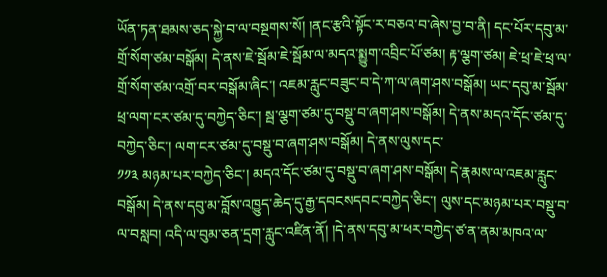ཡོན་ཏན་ཐམས་ཅད་སྐྱེ་བ་ལ་བསྔགས་སོ། །ནང་རྩའི་སྟོང་ར་བཅའ་བ་ཞེས་བྱ་བ་ནི། དང་པོར་དབུ་མ་གྲོ་སོག་ཙམ་བསྒོམ། དེ་ནས་ཇེ་སྦོམ་ཇེ་སྦོམ་ལ་མདའ་སྨྱུག་འབྲིང་པོ་ཙམ། རྟ་ལྕག་ཙམ། ཇེ་ཕྲ་ཇེ་ཕྲ་ལ་གྲོ་སོག་ཙམ་འགྲོ་བར་བསྒོམ་ཞིང་། འཇམ་རླུང་བཟུང་བ་དེ་ཀ་ལ་ཞག་ཤས་བསྒོམ། ཡང་དབུ་མ་སྦོམ་ཕྲ་ལག་ངར་ཙམ་དུ་བཀྱེད་ཅིང་། སྦ་ལྕག་ཙམ་དུ་བསྡུ་བ་ཞག་ཤས་བསྒོམ། དེ་ནས་མདའ་དོང་ཙམ་དུ་བཀྱེད་ཅིང་། ལག་ངར་ཙམ་དུ་བསྡུ་བ་ཞག་ཤས་བསྒོམ། དེ་ནས་ལུས་དང་
༡༡༣ མཉམ་པར་བཀྱེད་ཅིང་། མདའ་དོང་ཙམ་དུ་བསྡུ་བ་ཞག་ཤས་བསྒོམ། དེ་རྣམས་ལ་འཇམ་རླུང་བསྒོམ། དེ་ནས་དབུ་མ་བློས་འཁྱུད་ཆེད་དུ་རྒྱ་དབངསདབང་བཀྱེད་ཅིང་། ལུས་དང་མཉམ་པར་བསྡུ་བ་ལ་བསླབ། འདི་ལ་བུམ་ཅན་དྲག་རླུང་འཛིན་ནོ། །དེ་ནས་དབུ་མ་ཕར་བཀྱེད་ཙ་ན་ནམ་མཁའ་ལ་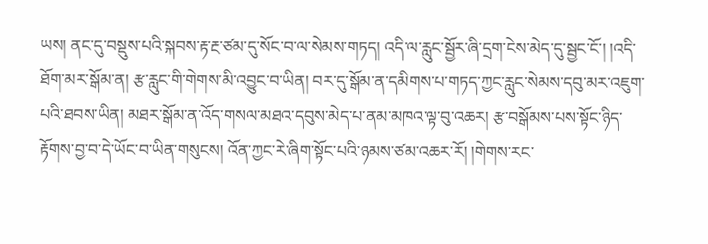ཡས། ནང་དུ་བསྡུས་པའི་སྐབས་རྟ་རྔ་ཙམ་དུ་སོང་བ་ལ་སེམས་གཏད། འདི་ལ་རླུང་སྦྱོར་ཞི་དྲག་ངེས་མེད་དུ་སྦྱང་ངོ་། །འདི་ཐོག་མར་སྒོམ་ན། རྩ་རླུང་གི་གེགས་མི་འབྱུང་བ་ཡིན། བར་དུ་སྒོམ་ན་དམིགས་པ་གཏད་ཀྱང་རླུང་སེམས་དབུ་མར་འཇུག་པའི་ཐབས་ཡིན། མཐར་སྒོམ་ན་འོད་གསལ་མཐའ་དབུས་མེད་པ་ནམ་མཁའ་ལྟ་བུ་འཆར། རྩ་བསྒོམས་པས་སྟོང་ཉིད་རྟོགས་བྱ་བ་དེ་ཡོང་བ་ཡིན་གསུངས། འོན་ཀྱང་རེ་ཞིག་སྟོང་པའི་ཉམས་ཙམ་འཆར་རོ། །གེགས་རང་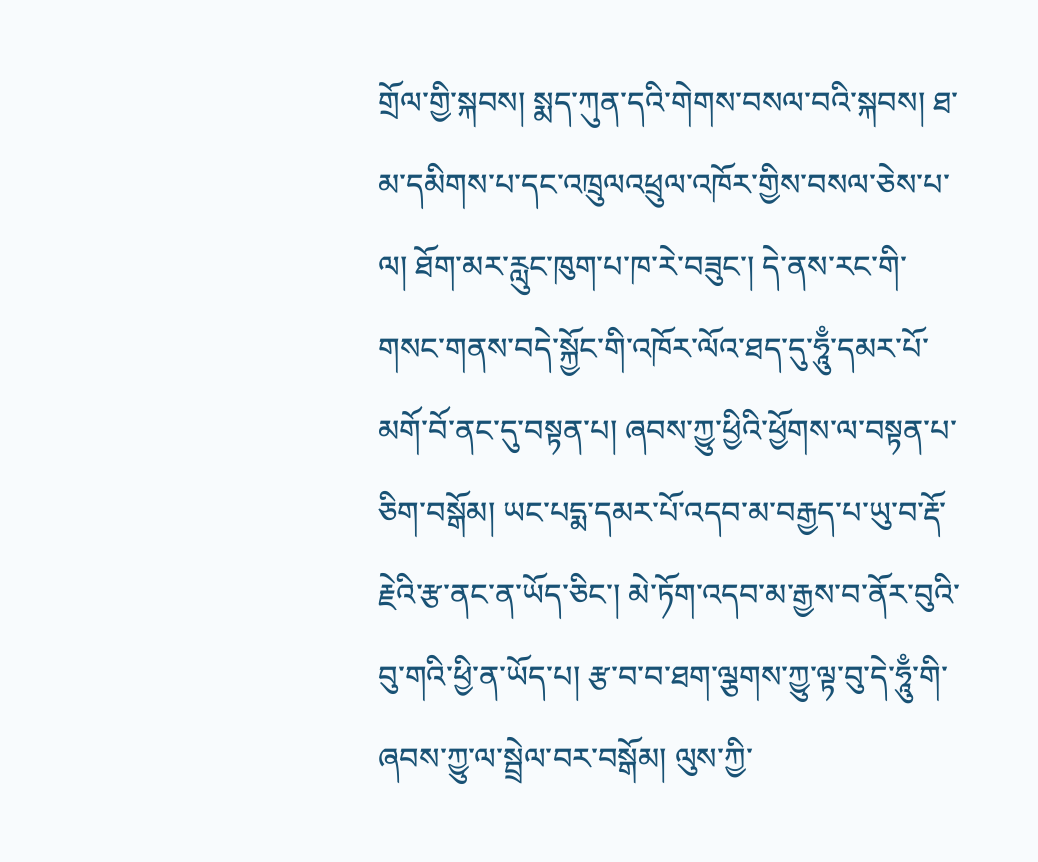གྲོལ་གྱི་སྐབས། སྨད་ཀུན་དའི་གེགས་བསལ་བའི་སྐབས། ཐ་མ་དམིགས་པ་དང་འཁྲུལའཕྲུལ་འཁོར་གྱིས་བསལ་ཅེས་པ་ལ། ཐོག་མར་རླུང་ཁུག་པ་ཁ་རེ་བཟུང་། དེ་ནས་རང་གི་གསང་གནས་བདེ་སྐྱོང་གི་འཁོར་ལོའ་ཐད་དུ་ཧཱུྃ་དམར་པོ་མགོ་བོ་ནང་དུ་བསྟན་པ། ཞབས་ཀྱུ་ཕྱིའི་ཕྱོགས་ལ་བསྟན་པ་ཅིག་བསྒོམ། ཡང་པདྨ་དམར་པོ་འདབ་མ་བརྒྱད་པ་ཡུ་བ་རྡོ་རྗེའི་རྩ་ནང་ན་ཡོད་ཅིང་། མེ་ཏོག་འདབ་མ་རྒྱས་བ་ནོར་བུའི་བུ་གའི་ཕྱི་ན་ཡོད་པ། རྩ་བ་བ་ཐག་ལྕགས་ཀྱུ་ལྟ་བུ་དེ་ཧཱུྃ་གི་ཞབས་ཀྱུ་ལ་སྦྲེལ་བར་བསྒོམ། ལུས་ཀྱི་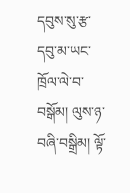དབུས་སུ་རྩ་དབུ་མ་ཡང་ཁྲོལ་ལེ་བ་བསྒོམ། ལུས་ཉ་བཞི་བསྒྲིམ། ལྟོ་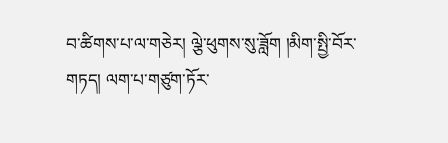བ་ཚིགས་པ་ལ་གཅེར། ལྕེ་ཕུགས་སུ་ཟློག །མིག་སྤྱི་བོར་གཏད། ལག་པ་གཙུག་ཏོར་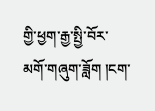གྱི་ཕྱག་རྒྱ་སྤྱི་བོར་མགོ་གཞུག་ཟློག །ངག་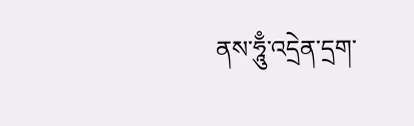ནས་ཧཱུྃ་འདྲེན་དྲག་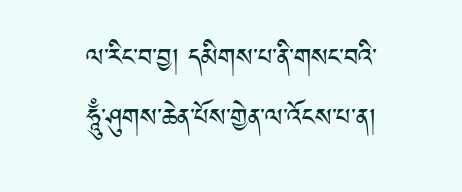ལ་རིང་བ་བྱ། དམིགས་པ་ནི་གསང་བའི་ཧཱུྃ་ཤུགས་ཆེན་པོས་གྱེན་ལ་འོངས་པ་ན།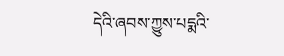དེའི་ཞབས་ཀྱུས་པདྨའི་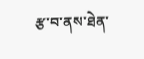རྩ་བ་ནས་ཐེན་